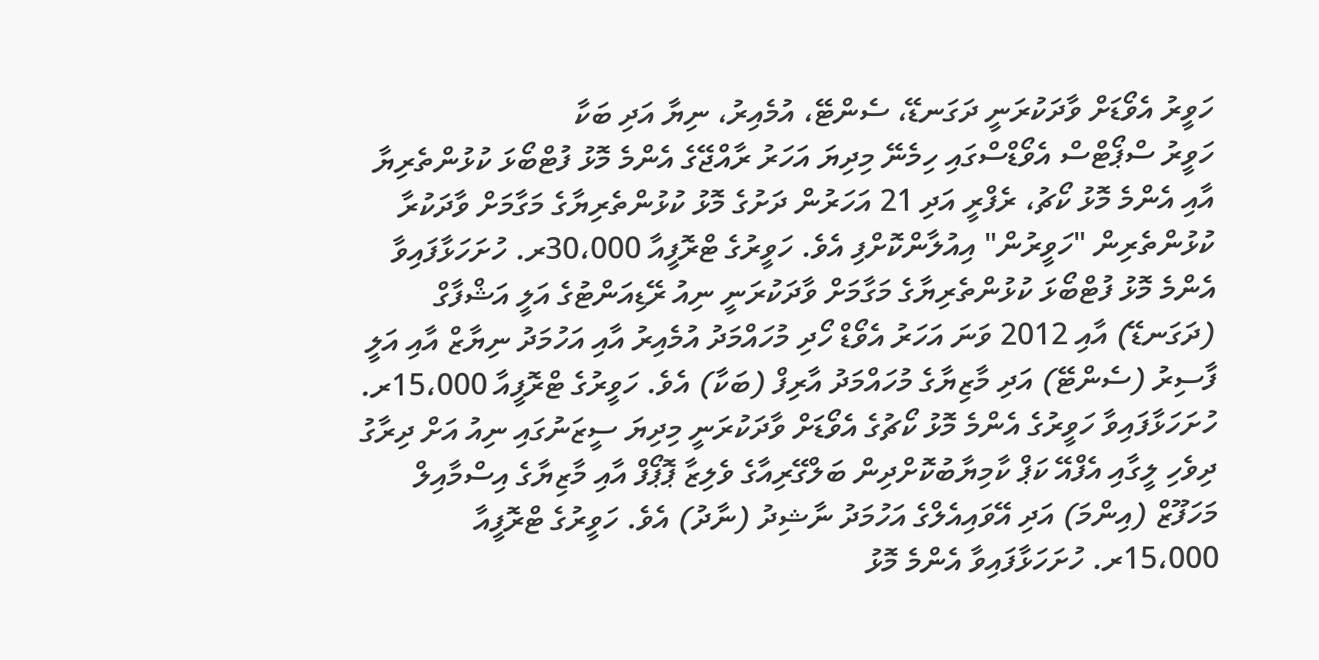ހަވީރު އެވޯޑަށް ވާދަކުރަނީ ދަގަނޑޭ، ސެންޓޭ، އުމެއިރު، ނިޔާ އަދި ބަކާ
ހަވީރު ސްޕޯޓްސް އެވޯޑްސްގައި ހިމެނޭ މިދިޔަ އަހަރު ރާއްޖޭގެ އެންމެ މޮޅު ފުޓްބޯޅަ ކުޅުންތެރިޔާ އާއި އެންމެ މޮޅު ކޯޗު، ރެފްރީ އަދި 21 އަހަރުން ދަށުގެ މޮޅު ކުޅުންތެރިޔާގެ މަގާމަށް ވާދަކުރާ ކުޅުންތެރިން "ހަވީރުން" އިއުލާންކޮށްފި އެވެ. ހަވީރުގެ ޓްރޮފީއާ 30،000ރ. ހުށަހަޅާފައިވާ އެންމެ މޮޅު ފުޓްބޯޅަ ކުޅުންތެރިޔާގެ މަގާމަށް ވާދަކުރަނީ ނިއު ރޭޑިއަންޓުގެ އަލީ އަޝްފާގް (ދަގަނޑޭ) އާއި 2012 ވަނަ އަހަރު އެވޯޑް ހޯދި މުހައްމަދު އުމެއިރު އާއި އަހުމަދު ނިޔާޒް އާއި އަލީ ފާސިރު (ސެންޓޭ) އަދި މާޒިޔާގެ މުހައްމަދު އާރިފް (ބަކާ) އެވެ. ހަވީރުގެ ޓްރޮފީއާ 15،000ރ. ހުށަހަޅާފައިވާ ހަވީރުގެ އެންމެ މޮޅު ކޯޗުގެ އެވޯޑަށް ވާދަކުރަނީ މިދިޔަ ސީޒަނުގައި ނިއު އަށް ދިރާގު ދިވެހި ލީގާއި އެފްއޭ ކަޕް ކާމިޔާބުކޮށްދިން ބަލްގޭރިއާގެ ވެލިޒާ ޕޮޕޯފް އާއި މާޒިޔާގެ އިސްމާއިލް މަހަފޫޒް (އިންމަ) އަދި އޭވައިއެލްގެ އަހުމަދު ނާޝިދު (ނާދު) އެވެ. ހަވީރުގެ ޓްރޮފީއާ 15،000ރ. ހުށަހަޅާފައިވާ އެންމެ މޮޅު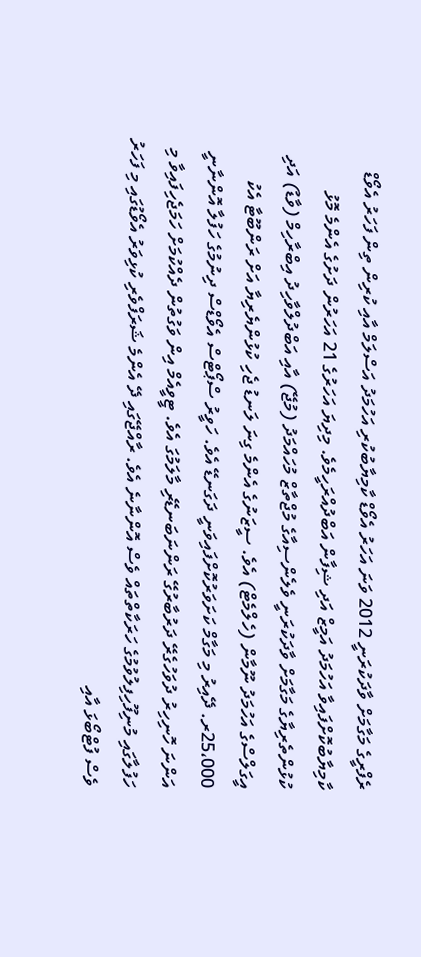ރެފްރީގެ މަގާމަށް ވާދަކުރަނީ 2012 ވަނަ އަހަރު އެވޯޑް ކާމިޔާބުކުރި އަހުމަދު އަސްލަމް އާއި ކުރިން ތިން ފަހަރު އެވޯޑް ކާމިޔާބުކޮށްފައިވާ އަހުމަދު އަމީޒް އަދި ޝިފާން އަބްދުއްރަހީމެވެ. މިދިޔަ އަހަރުގެ 21 އަހަރުން ދަށުގެ އެންމެ މޮޅު ކުޅުންތެރިޔާގެ މަގާމަށް ވާދަކުރަނީ ވެލެންސިއާގެ މުޖްތާޒް މުހައްމަދު (މުޖޭ) އާއި އަބްދުލްވާހިދު އިބްރާހިމް (ވާޑު) އަދި އީގަލްސްގެ އަހުމަދު ނޫމާން (ހެލްމެޓް) އެވެ. ސީޒަނުގެ އެންމެ ގިނަ ލަނޑު ޖެހި ކުޅުންޔެރިޔާ އަށް ރަންބޫޓާ އެކު 25،000ރ. ދޭއިރު މި މަގާމް ކަށަވަރުކޮށްފައިވަނީ ދަގަނޑޭ އެވެ. ހަވީރު ސްޕޯޓްސް އެވޯޑްސް ދިނުމުގެ ހަފުލާ އޮންނާނީ އަންނަ ހޮނިހިރު ދުވަހުގެރޭ ދަރުބާރުގޭ ރަންނަބަނޑޭރި މާލަމުގަ އެވެ. ޓީވީއެމް އިން ވަގުތުން ދެއްކުމަށް ހަމަޖެހިފައިވާ މި ހަފުލާގައި މުނިފޫހިފިލުވުމުގެ ހަރަކާތްތައް ވެސް އޮންނާނެ އެވެ. ރާއްޖޭގައި ދޭ އެންމެ ޝަރަފްވެރި ކުޅިވަރު އެވޯޑުގައި މި ފަހަރު ވެސް ފުޓްބޯޅަ އާއި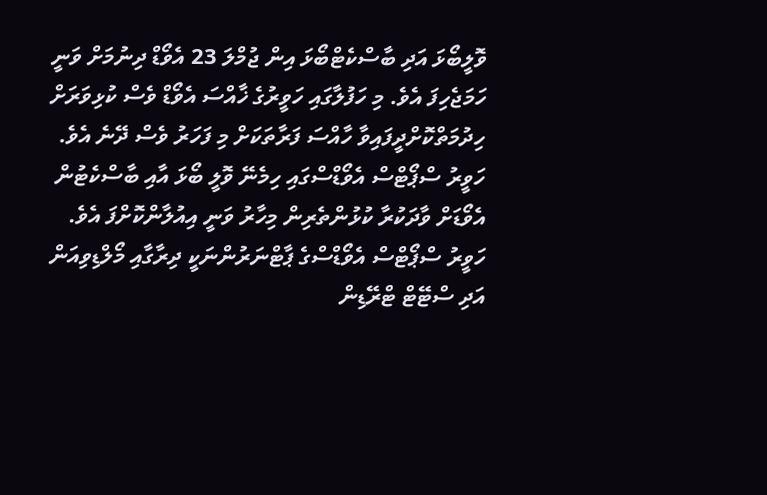ވޮލީބޯޅަ އަދި ބާސްކެޓްބޯޅަ އިން ޖުމްލަ 23 އެވޯޑް ދިނުމަށް ވަނީ ހަމަޖެހިފަ އެވެ. މި ހަފުލާގައި ހަވީރުގެ ޚާއްސަ އެވޯޑް ވެސް ކުޅިވަރަށް ހިދުމަތްކޮށްދީފައިވާ ހާއްސަ ފަރާތަކަށް މި ފަހަރު ވެސް ދޭނެ އެވެ. ހަވީރު ސްޕޯޓްސް އެވޯޑްސްގައި ހިމެނޭ ވޮލީ ބޯޅަ އާއި ބާސްކެޓުން އެވޯޑަށް ވާދަކުރާ ކުޅުންތެރިން މިހާރު ވަނީ އިއުލާންކޮށްފަ އެވެ. ހަވީރު ސްޕޯޓްސް އެވޯޑްސްގެ ޕާޓްނަރުންނަކީ ދިރާގާއި މޯލްޑިވިއަން އަދި ސްޓޭޓް ޓްރޭޑިން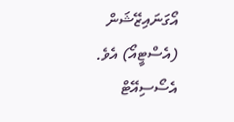އޯގަނައިޒޭޝަން (އެސްޓީއޯ) އެވެ. އެސޯސިއޭޓް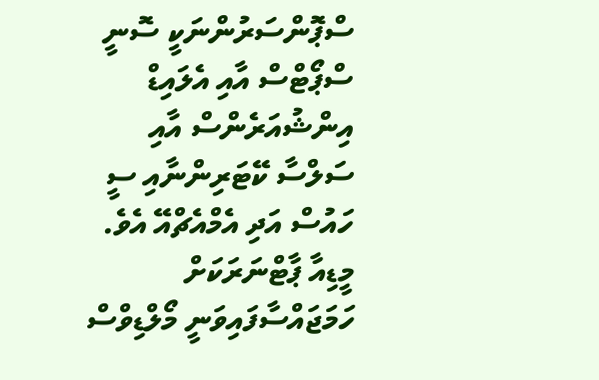ސްޕޮންސަރުންނަކީ ސޮނީ ސްޕޯޓްސް އާއި އެލައިޑް އިންޝުއަރެންސް އާއި ސަލްސާ ކޭޓަރިންނާއި ސީ ހައުސް އަދި އެމްއެޗްއޭ އެވެ. މީޑިއާ ޕާޓްނަރަކަށް ހަމަޖައްސާފައިވަނީ މޯލްޑިވްސް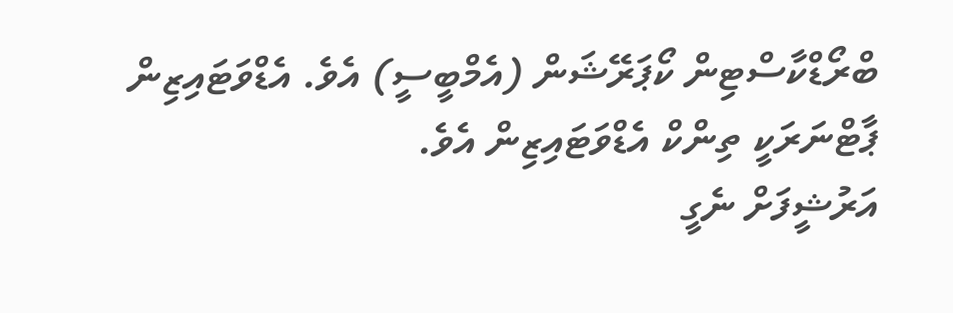ބްރޯޑްކާސްޓިން ކޯޕަރޭޝަން (އެމްބީސީ) އެވެ. އެޑްވަޓައިޒިން ޕާޓްނަރަކީ ތިންކް އެޑްވަޓައިޒިން އެވެ.
އަރުޝީފަށް ނެގީ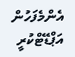އެންމެފަހުން އަޕްޑޭޓްކުރީ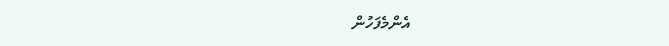އެންމެފަހުން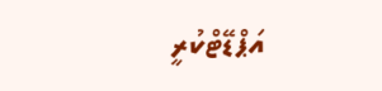އަޕްޑޭޓްކުރީ